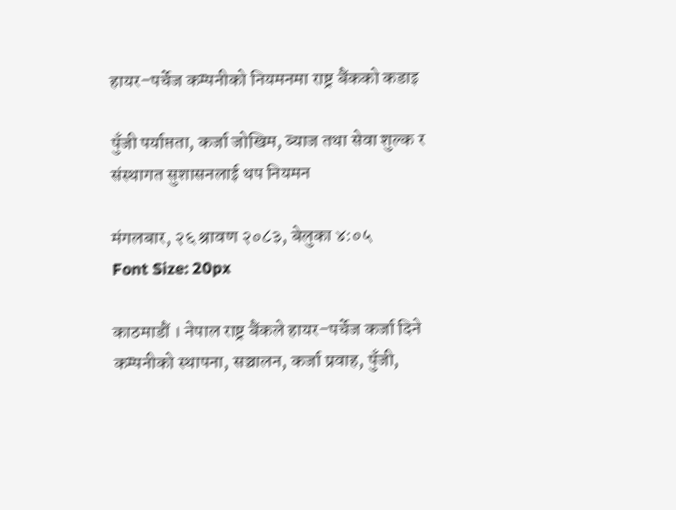हायर–पर्चेज कम्पनीको नियमनमा राष्ट्र बैंकको कडाइ

पुँजी पर्याप्तता, कर्जा जोखिम, ब्याज तथा सेवा शुल्क र संस्थागत सुशासनलाई थप नियमन

मंगलबार, २६ श्रावण २०८३, बेलुका ४:०५
Font Size: 20px

काठमाडौं । नेपाल राष्ट्र बैंकले हायर–पर्चेज कर्जा दिने कम्पनीको स्थापना, सञ्चालन, कर्जा प्रवाह, पुँजी,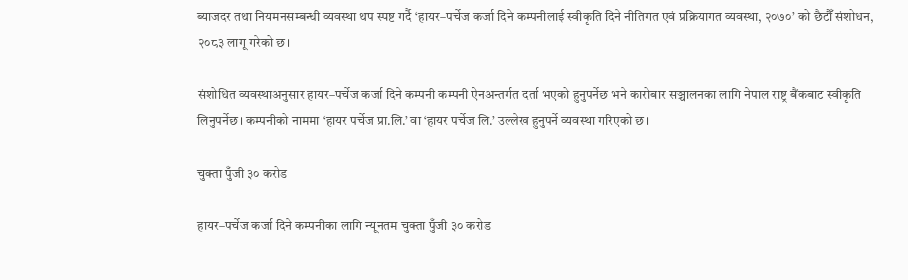ब्याजदर तथा नियमनसम्बन्धी व्यवस्था थप स्पष्ट गर्दै ‘हायर–पर्चेज कर्जा दिने कम्पनीलाई स्वीकृति दिने नीतिगत एवं प्रक्रियागत व्यवस्था, २०७०’ को छैटौँ संशोधन, २०८३ लागू गरेको छ।

संशोधित व्यवस्थाअनुसार हायर–पर्चेज कर्जा दिने कम्पनी कम्पनी ऐनअन्तर्गत दर्ता भएको हुनुपर्नेछ भने कारोबार सञ्चालनका लागि नेपाल राष्ट्र बैंकबाट स्वीकृति लिनुपर्नेछ। कम्पनीको नाममा ‘हायर पर्चेज प्रा.लि.’ वा ‘हायर पर्चेज लि.’ उल्लेख हुनुपर्ने व्यवस्था गरिएको छ।

चुक्ता पुँजी ३० करोड

हायर–पर्चेज कर्जा दिने कम्पनीका लागि न्यूनतम चुक्ता पुँजी ३० करोड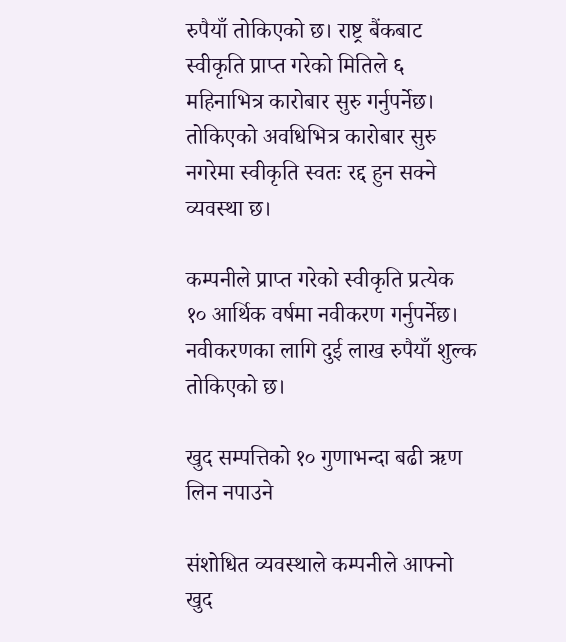रुपैयाँ तोकिएको छ। राष्ट्र बैंकबाट स्वीकृति प्राप्त गरेको मितिले ६ महिनाभित्र कारोबार सुरु गर्नुपर्नेछ। तोकिएको अवधिभित्र कारोबार सुरु नगरेमा स्वीकृति स्वतः रद्द हुन सक्ने व्यवस्था छ।

कम्पनीले प्राप्त गरेको स्वीकृति प्रत्येक १० आर्थिक वर्षमा नवीकरण गर्नुपर्नेछ। नवीकरणका लागि दुई लाख रुपैयाँ शुल्क तोकिएको छ।

खुद सम्पत्तिको १० गुणाभन्दा बढी ऋण लिन नपाउने

संशोधित व्यवस्थाले कम्पनीले आफ्नो खुद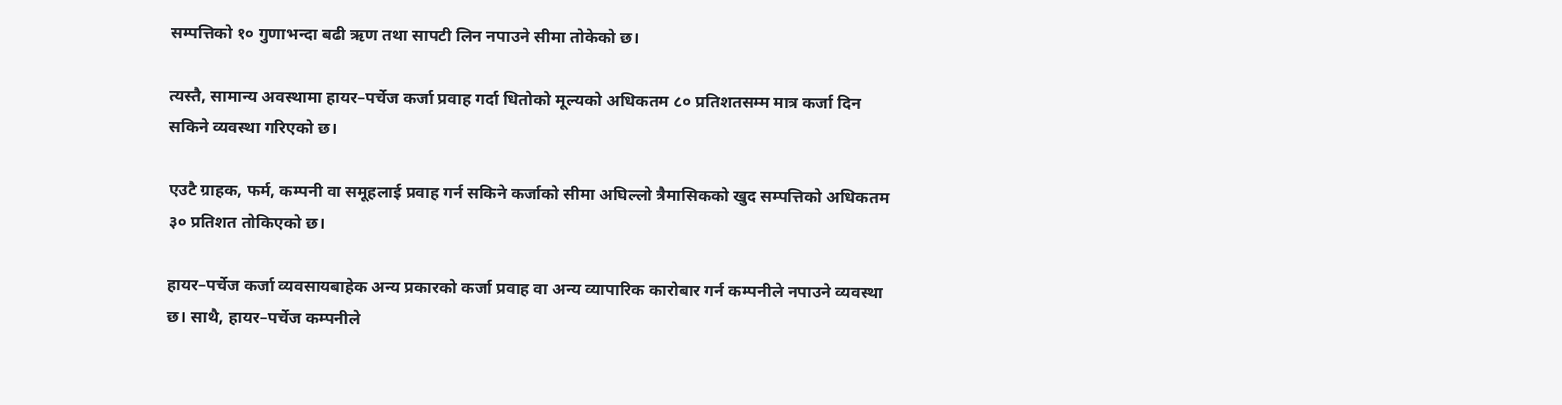सम्पत्तिको १० गुणाभन्दा बढी ऋण तथा सापटी लिन नपाउने सीमा तोकेको छ।

त्यस्तै, सामान्य अवस्थामा हायर–पर्चेज कर्जा प्रवाह गर्दा धितोको मूल्यको अधिकतम ८० प्रतिशतसम्म मात्र कर्जा दिन सकिने व्यवस्था गरिएको छ।

एउटै ग्राहक, फर्म, कम्पनी वा समूहलाई प्रवाह गर्न सकिने कर्जाको सीमा अघिल्लो त्रैमासिकको खुद सम्पत्तिको अधिकतम ३० प्रतिशत तोकिएको छ।

हायर–पर्चेज कर्जा व्यवसायबाहेक अन्य प्रकारको कर्जा प्रवाह वा अन्य व्यापारिक कारोबार गर्न कम्पनीले नपाउने व्यवस्था छ। साथै, हायर–पर्चेज कम्पनीले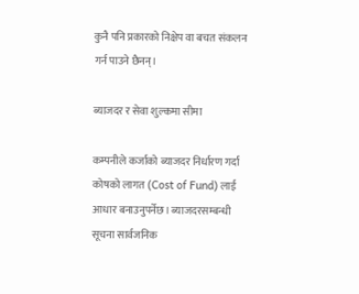कुनै पनि प्रकारको निक्षेप वा बचत संकलन गर्न पाउने छैनन्।

ब्याजदर र सेवा शुल्कमा सीमा

कम्पनीले कर्जाको ब्याजदर निर्धारण गर्दा कोषको लागत (Cost of Fund) लाई आधार बनाउनुपर्नेछ। ब्याजदरसम्बन्धी सूचना सार्वजनिक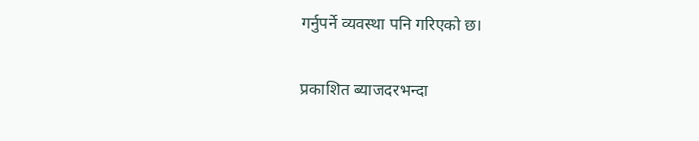गर्नुपर्ने व्यवस्था पनि गरिएको छ।

प्रकाशित ब्याजदरभन्दा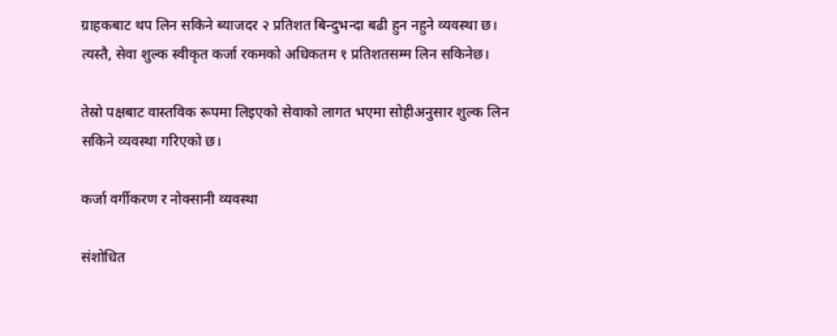ग्राहकबाट थप लिन सकिने ब्याजदर २ प्रतिशत बिन्दुभन्दा बढी हुन नहुने व्यवस्था छ। त्यस्तै, सेवा शुल्क स्वीकृत कर्जा रकमको अधिकतम १ प्रतिशतसम्म लिन सकिनेछ।

तेस्रो पक्षबाट वास्तविक रूपमा लिइएको सेवाको लागत भएमा सोहीअनुसार शुल्क लिन सकिने व्यवस्था गरिएको छ।

कर्जा वर्गीकरण र नोक्सानी व्यवस्था

संशोधित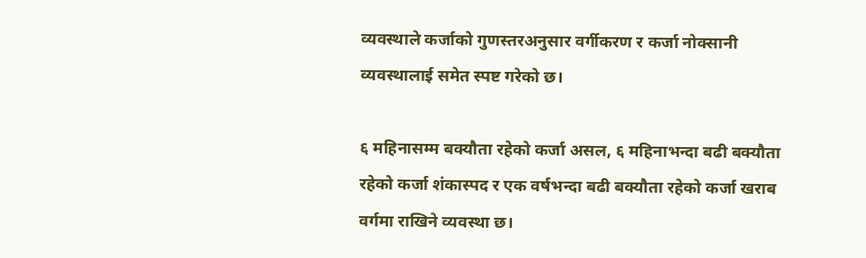व्यवस्थाले कर्जाको गुणस्तरअनुसार वर्गीकरण र कर्जा नोक्सानी व्यवस्थालाई समेत स्पष्ट गरेको छ।

६ महिनासम्म बक्यौता रहेको कर्जा असल, ६ महिनाभन्दा बढी बक्यौता रहेको कर्जा शंकास्पद र एक वर्षभन्दा बढी बक्यौता रहेको कर्जा खराब वर्गमा राखिने व्यवस्था छ।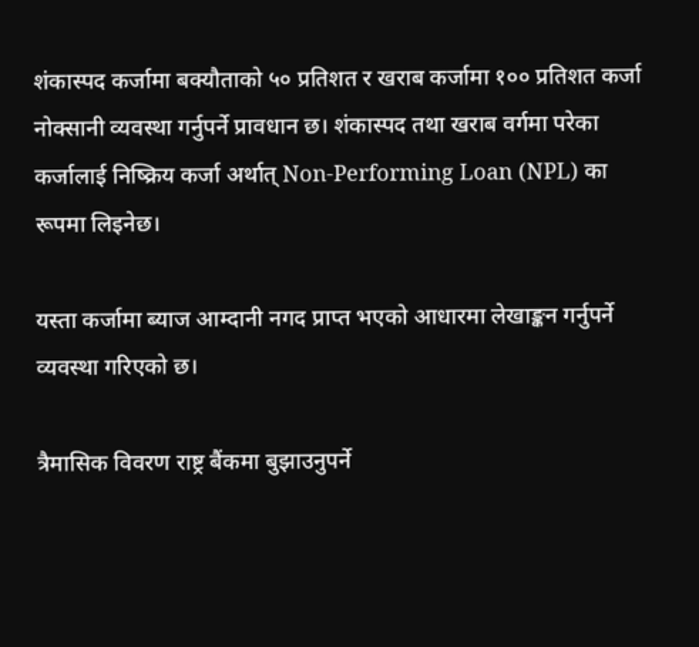शंकास्पद कर्जामा बक्यौताको ५० प्रतिशत र खराब कर्जामा १०० प्रतिशत कर्जा नोक्सानी व्यवस्था गर्नुपर्ने प्रावधान छ। शंकास्पद तथा खराब वर्गमा परेका कर्जालाई निष्क्रिय कर्जा अर्थात् Non-Performing Loan (NPL) का रूपमा लिइनेछ।

यस्ता कर्जामा ब्याज आम्दानी नगद प्राप्त भएको आधारमा लेखाङ्कन गर्नुपर्ने व्यवस्था गरिएको छ।

त्रैमासिक विवरण राष्ट्र बैंकमा बुझाउनुपर्ने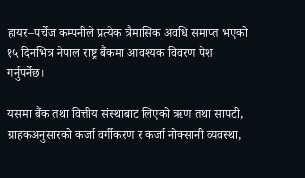हायर–पर्चेज कम्पनीले प्रत्येक त्रैमासिक अवधि समाप्त भएको १५ दिनभित्र नेपाल राष्ट्र बैंकमा आवश्यक विवरण पेश गर्नुपर्नेछ।

यसमा बैंक तथा वित्तीय संस्थाबाट लिएको ऋण तथा सापटी, ग्राहकअनुसारको कर्जा वर्गीकरण र कर्जा नोक्सानी व्यवस्था,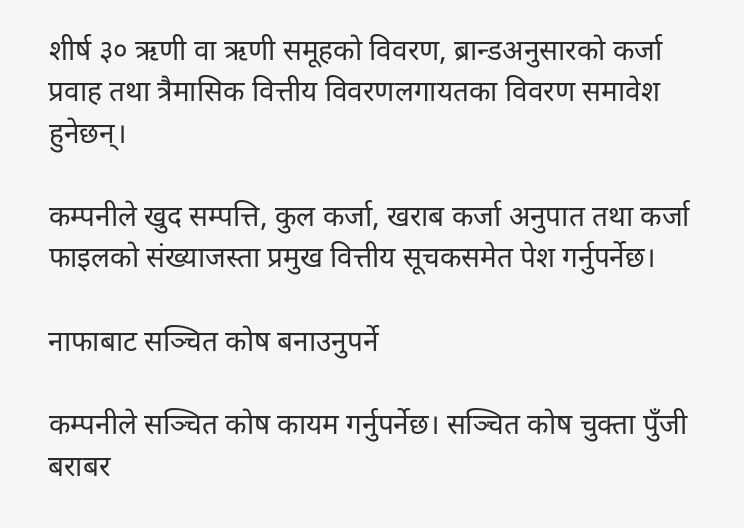शीर्ष ३० ऋणी वा ऋणी समूहको विवरण, ब्रान्डअनुसारको कर्जा प्रवाह तथा त्रैमासिक वित्तीय विवरणलगायतका विवरण समावेश हुनेछन्।

कम्पनीले खुद सम्पत्ति, कुल कर्जा, खराब कर्जा अनुपात तथा कर्जा फाइलको संख्याजस्ता प्रमुख वित्तीय सूचकसमेत पेश गर्नुपर्नेछ।

नाफाबाट सञ्चित कोष बनाउनुपर्ने

कम्पनीले सञ्चित कोष कायम गर्नुपर्नेछ। सञ्चित कोष चुक्ता पुँजी बराबर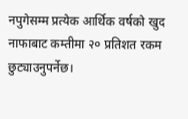नपुगेसम्म प्रत्येक आर्थिक वर्षको खुद नाफाबाट कम्तीमा २० प्रतिशत रकम छुट्याउनुपर्नेछ।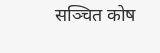सञ्चित कोष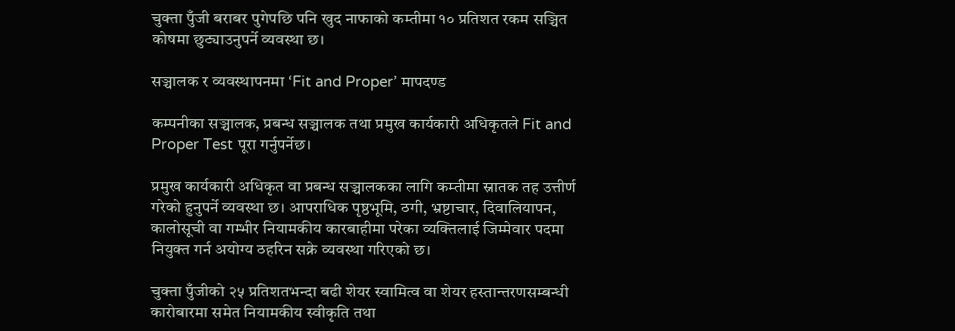चुक्ता पुँजी बराबर पुगेपछि पनि खुद नाफाको कम्तीमा १० प्रतिशत रकम सञ्चित कोषमा छुट्याउनुपर्ने व्यवस्था छ।

सञ्चालक र व्यवस्थापनमा ‘Fit and Proper’ मापदण्ड

कम्पनीका सञ्चालक, प्रबन्ध सञ्चालक तथा प्रमुख कार्यकारी अधिकृतले Fit and Proper Test पूरा गर्नुपर्नेछ।

प्रमुख कार्यकारी अधिकृत वा प्रबन्ध सञ्चालकका लागि कम्तीमा स्नातक तह उत्तीर्ण गरेको हुनुपर्ने व्यवस्था छ। आपराधिक पृष्ठभूमि, ठगी, भ्रष्टाचार, दिवालियापन, कालोसूची वा गम्भीर नियामकीय कारबाहीमा परेका व्यक्तिलाई जिम्मेवार पदमा नियुक्त गर्न अयोग्य ठहरिन सक्ने व्यवस्था गरिएको छ।

चुक्ता पुँजीको २५ प्रतिशतभन्दा बढी शेयर स्वामित्व वा शेयर हस्तान्तरणसम्बन्धी कारोबारमा समेत नियामकीय स्वीकृति तथा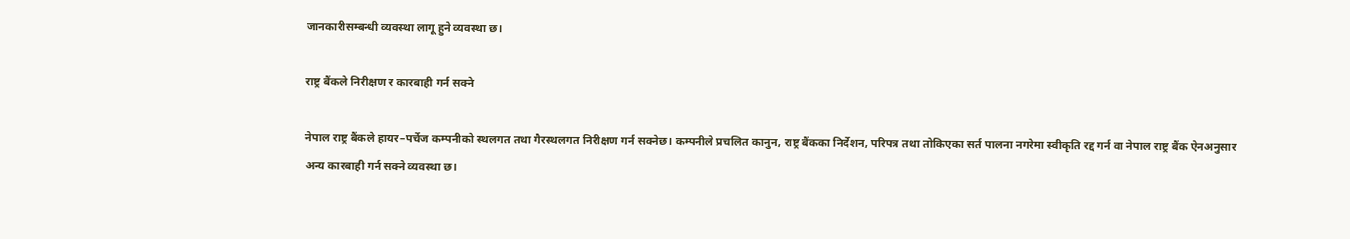जानकारीसम्बन्धी व्यवस्था लागू हुने व्यवस्था छ।

राष्ट्र बैंकले निरीक्षण र कारबाही गर्न सक्ने

नेपाल राष्ट्र बैंकले हायर–पर्चेज कम्पनीको स्थलगत तथा गैरस्थलगत निरीक्षण गर्न सक्नेछ। कम्पनीले प्रचलित कानुन, राष्ट्र बैंकका निर्देशन, परिपत्र तथा तोकिएका सर्त पालना नगरेमा स्वीकृति रद्द गर्न वा नेपाल राष्ट्र बैंक ऐनअनुसार अन्य कारबाही गर्न सक्ने व्यवस्था छ।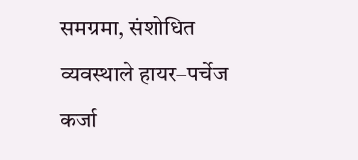समग्रमा, संशोधित व्यवस्थाले हायर–पर्चेज कर्जा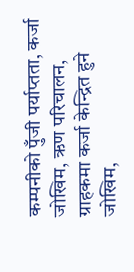कम्पनीको पुँजी पर्याप्तता, कर्जा जोखिम, ऋण परिचालन, ग्राहकमा कर्जा केन्द्रित हुने जोखिम,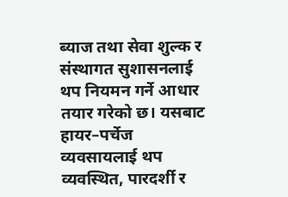ब्याज तथा सेवा शुल्क र संस्थागत सुशासनलाई थप नियमन गर्ने आधार तयार गरेको छ। यसबाट हायर–पर्चेज व्यवसायलाई थप व्यवस्थित, पारदर्शी र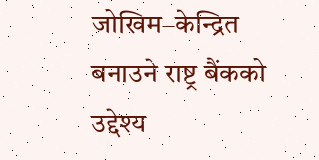जोखिम–केन्द्रित बनाउने राष्ट्र बैंकको उद्देश्य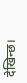देखिन्छ।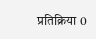प्रतिक्रिया 0